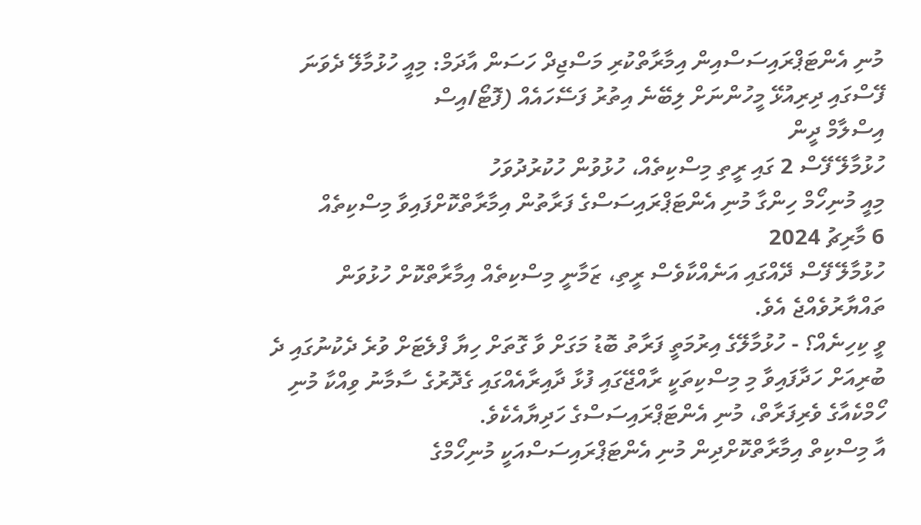މުނި އެންޓަޕްރައިސަސްއިން އިމާރާތްކުރި މަސްޖިދް ހަސަން އާދަމް: މިއީ ހުޅުމާލޭ ދެވަނަ ފޭސްގައި ދިރިއުޅޭ މީހުންނަށް ލިބޭނެ އިތުރު ފަސޭހައެއް (ފޮޓޯ/އިސް
އިސްލާމް ދީން
ހުޅުމާލޭ ފޭސް 2 ގައި ރީތި މިސްކިތެއް، ހުޅުވުން ހުކުރުދުވަހު
މިއީ މުނިހޯމް ހިންގާ މުނި އެންޓަޕްރައިސަސްގެ ފަރާތުން އިމާރާތްކޮށްފައިވާ މިސްކިތެއް
6 މާރިޗު 2024
ހުޅުމާލޭ ފޭސް ދޭއްގައި އަނެއްކާވެސް ރީތި، ޒަމާނީ މިސްކިތެއް އިމާރާތްކޮށް ހުޅުވަން ތައްޔާރުވެއްޖެ އެވެ.
ވީ ކިހިނެއް؟ - ހުޅުމާލޭގެ އިރުމަތީ ފަރާތު ބޮޑު މަގަށް ވާ ގޮތަށް ހިޔާ ފްލެޓަށް ވުރެ ދެކުނުގައި ދެ ބުރިއަށް ހަދާފައިވާ މި މިސްކިތަކީ ރާއްޖޭގައި ފުޅާ ދާއިރާއެއްގައި ގެދޮރުގެ ސާމާނު ވިއްކާ މުނި ހޯމްކެއާގެ ވެރިފަރާތް، މުނި އެންޓަޕްރައިސަސްގެ ހަދިޔާއެކެވެ.
އާ މިސްކިތް އިމާރާތްކޮށްދިން މުނި އެންޓަޕްރައިސަސްއަކީ މުނިހޯމްގެ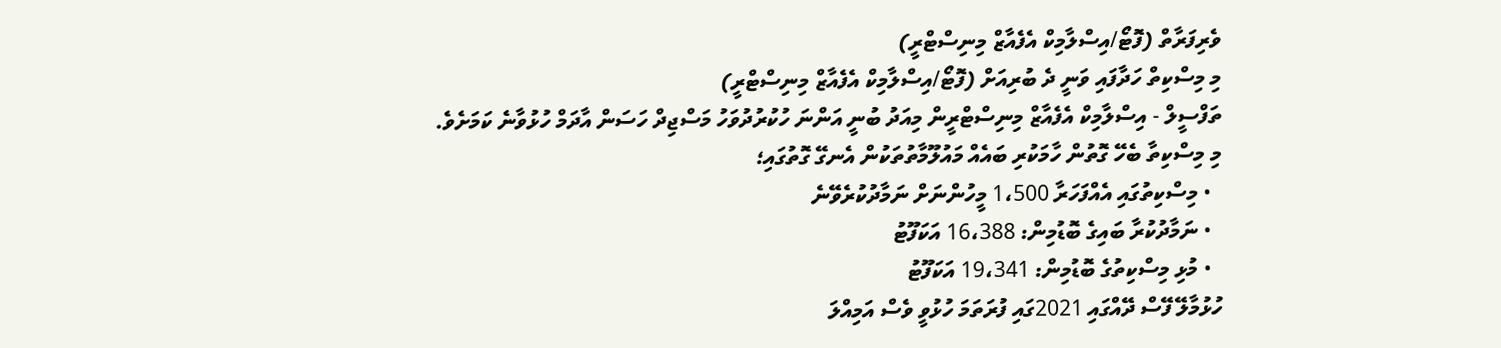ވެރިފަރާތް (ފޮޓޯ/އިސްލާމިކް އެފެއާޒް މިނިސްޓްރީ)
މި މިސްކިތް ހަދާފައި ވަނީ ދެ ބުރިއަށް (ފޮޓޯ/އިސްލާމިކް އެފެއާޒް މިނިސްޓްރީ)
ތަފްސީލް - އިސްލާމިކް އެފެއާޒް މިނިސްޓްރީން މިއަދު ބުނީ އަންނަ ހުކުރުދުވަހު މަސްޖިދް ހަސަން އާދަމް ހުޅުވާނެ ކަމަށެވެ.
މި މިސްކިތާ ބެހޭ ގޮތުން ހާމަކުރި ބައެއް މައުލޫމާތުތަކުން އެނގޭ ގޮތުގައި؛
  • މިސްކިތުގައި އެއްފަހަރާ 1،500 މީހުންނަށް ނަމާދުކުރެވޭނެ
  • ނަމާދުކުރާ ބައިގެ ބޮޑުމިން: 16،388 އަކަފޫޓު
  • މުޅި މިސްކިތުގެ ބޮޑުމިން: 19،341 އަކަފޫޓު
ހުޅުމާލޭ ފޭސް ދޭއްގައި 2021ގައި ފުރަތަމަ ހުޅުވީ ވެސް އަމިއްލަ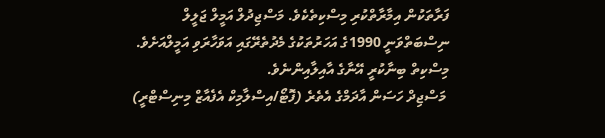ފަރާތަކުން އިމާރާތްކުރި މިސްކިތެކެވެ. މަސްޖިދުލް އަމީލް ޖަލީލް ނިސްބަތްވަނީ 1990ގެ އަހަރުތަކުގެ މެދުތެރޭގައި އަވަހާރަވި އަމީލްއަށެވެ. މިސްކިތް ބިނާކުރީ އޭނާގެ އާއިލާއިންނެވެ.
 މަސްޖިދް ހަސަން އާދަމްގެ އެތެރެ (ފޮޓޯ/އިސްލާމިކް އެފެއާޒް މިނިސްޓްރީ)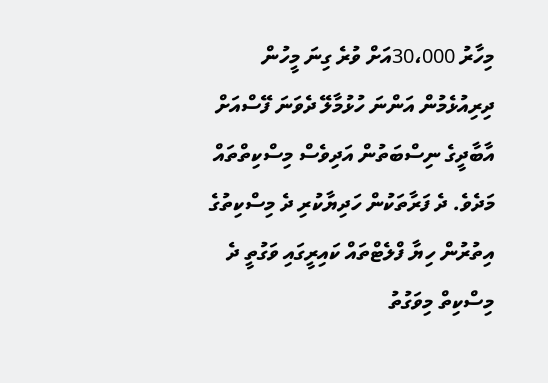މިހާރު 30،000އަށް ވުރެ ގިނަ މީހުން ދިރިއުޅެމުން އަންނަ ހުޅުމާލޭ ދެވަނަ ފޭސްއަށް އާބާދީގެ ނިސްބަތުން އަދިވެސް މިސްކިތްތައް މަދެވެ. ދެ ފަރާތަކުން ހަދިޔާކުރި ދެ މިސްކިތުގެ އިތުރުން ހިޔާ ފްލެޓްތައް ކައިރީގައި ވަގުތީ ދެ މިސްކިތް މިވަގުތު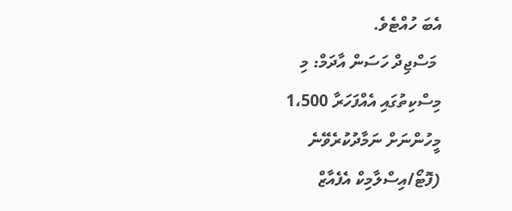އެބަ ހުއްޓެވެ.
 މަސްޖިދް ހަސަން އާދަމް: މި މިސްކިތުގައި އެއްފަހަރާ 1،500 މީހުންނަށް ނަމާދުކުރެވޭނެ (ފޮޓޯ/އިސްލާމިކް އެފެއާޒް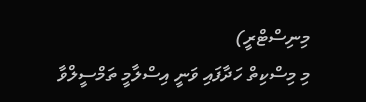މިނިސްޓްރީ)
މި މިސްކިތް ހަދާފައި ވަނީ އިސްލާމީ ތަމްސީލްވާ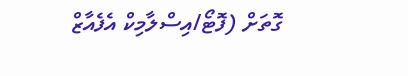ގޮތަށް (ފޮޓޯ/އިސްލާމިކް އެފެއާޒް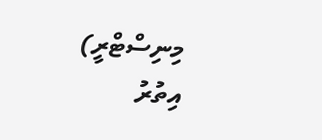މިނިސްޓްރީ)
އިތުރު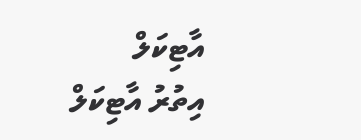އާޓިކަލް
އިތުރު އާޓިކަލް